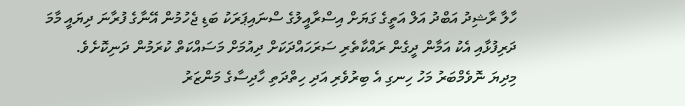ހާލާ ރާޝިދު އަބްދު އަލް އަތީގެ ގަޔަށް އިސްރާއީލުގެ ސްނައިޕަރަކު ބަޑި ޖެހުމުން އޭނާގެ ފުރާނަ ދިޔައީ މާމަ ދަރިފުޅާއި އެކު އަމާން ދީގެން ރައްކާތެރި ސަރަހައްދަކަށް ދިއުމަށް މަސައްކަތް ކުރަމުން ދަނިކޮށެވެ.
މިދިޔަ ނޮވެމްބަރު މަހު ހިނގި އެ ބިރުވެރި އަދި ހިތްދަތި ހާދިސާގެ މަންޒަރު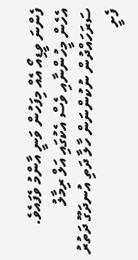ފެންނަ ވީޑިއޯ އެއް މިފަހުން ވަނީ އާންމު ވެފައެވެ.
އެހެން މީހުންނާއި ވެސް އެކުގައި އަލް ރިމާލު ސަރަހައްދުން ނުކުންނަން ހާލާ ދަތި އުނދަގޫ ދަތުރު ފެށީ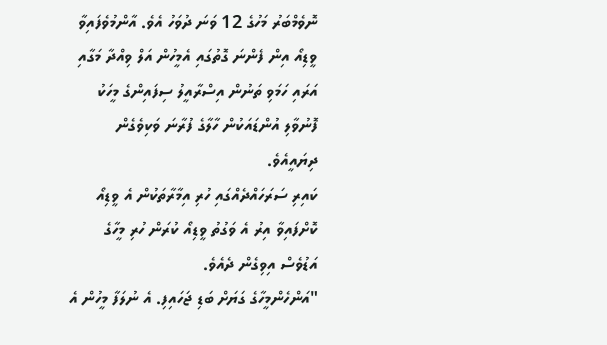ނޮވެމްބަރު މަހުގެ 12 ވަނަ ދުވަހު އެވެ. އާންމުވެފައިވާ ވީޑިއޯ އިން ފެންނަ ގޮތުގައި އެމީހުން އަލް ވިއްދާ މަގާއި އަރައި ހަމަވި ތަނުން އިސްރާއީލު ސިފައިންގެ މީހަކު ފޮނުވާލި އުންޑައަކުން ހާލާގެ ފުރާނަ ވަކިވެގެން ދިޔައީއެވެ.
ކައިރި ސަރަހައްދެއްގައި ހުރި އިމާރާތަކުން އެ ވީޑިއޯ ކޮށްފައިވާ އިރު އެ ވަގުތު ވީޑިއޯ ކުރަން ހުރި މީހާގެ އަޑުވެސް އިވިގެން ދެއެވެ.
"އަންހެންމީހާގެ ގަޔަށް ބަޑި ޖަހައިފި. އެ ނުލަފާ މީހުން އެ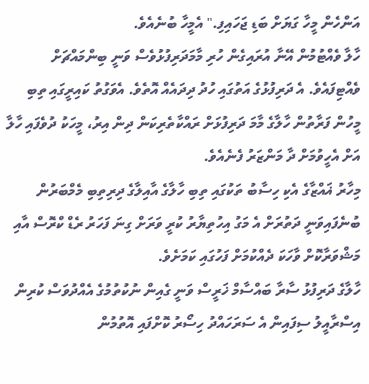އަންހެން މީހާ ގަޔަށް ބަޑި ޖަހައިފި." އެމީހާ ބުނެއެވެ.
ހާލާ ވެއްޓުމުން އޭނާ އުރައިގެން ހުރި މާމަދަރިފުޅުވެސް ވަނީ ބިންމައްޗަށް ވެއްޓިފައެވެ. އެ ދަރިފުޅުގެ އަތުގައި ހުދު ދިދައެއް އޮތެވެ. އެވަގުތު ކައިރީގައި ތިބި މީހުން ފަރާތުން ހާލާގެ މާމަ ދަރިފުޅަށް ރައްކާތެރިކަން ދިން އިރު، މީހަކު ދުވެފައި ހާލާ އަށް އެހީވުމަށް ދާ މަންޒަރު ފެނެއެވެ.
މިހާރު ޣައްޒާގެ އެކި ހިސާބު ތަކުގައި ތިބި ހާލާގެ އާއިލާގެ ދިރިތިބި މެމްބަރުން ބުނެފައިވަނީ ދަތުރަށް އެ މަގު އިހުތިޔާރު ކުރީ ވަރަށް ގިނަ ފަހަރު ރެޑް ކްރޮސް އާއި މަޝްވަރާކޮށް ވާހަކަ ދެއްކުމަށް ފަހުގައި ކަމަށެވެ.
ހާލާގެ ދަރިފުޅު ސާރާ ބައްސާމް ޚަރީސް ވަނީ ގެއިން ނުކުތުމުގެ އެއްދުވަސް ކުރިން އިސްރާއީލު ސިފައިން އެ ސަރަހައްދު ހިސޯރު ކޮށްފައި އޮތުމުން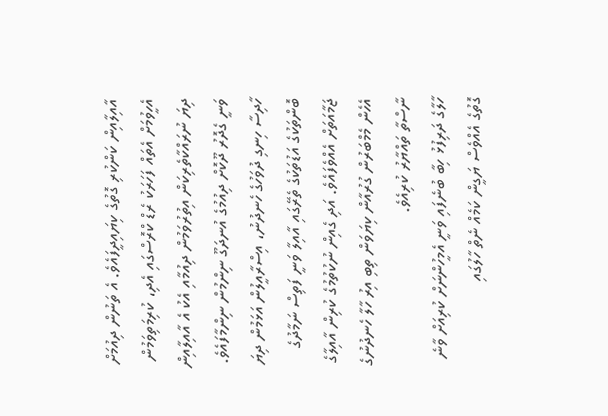އާއިލާއިން ކަންކުރި ގޮތުގެ ކިޔައިދީފައެވެ. އެ ތަނުން ދިއުމަށް އެހީވުމަށް އެތައް ފަހަރަކު ރެޑް ކްރޮސްގައި އެދި، ކުރިމަތިވަމުން ދިޔަ ނުރައްކާތެރިކަން އިތުރުވަމުން ދިއުމާއި އެކު އެ އާއިލާއިން ވަނީ ގެދޮރު ދޫކޮށް ދިއުމުގެ އުނދަގޫ ނިންމުން ނިންމާފައެވެ.
ހާދިސާ ހިނގި ދުވަހުގެ ހެނދުނު، އިސްރާއީލުން އަޅަމުން ދިޔަ ބޮންތަކުގެ އަޑުތަކުގެ ތެރޭގައި އާއިލާ ވަނީ ފަތިސް ނަމާދުގެ ޖަމާއަތަށް އެއްވެފައެވެ. އަދި ގެއިން ނުކުތުމުގެ ކުރިން އާއިލާގެ އެހެން މެމްބަރުން ގުރުއާން ކިޔަވަން ތިބި އިރު ހާލާ ހެނދުނުގެ ނާސްތާ ތައްޔާރު ކުރިއެވެ.
ހާލާގެ ދަރިފުޅު ހިބާ ބުނެފައި ވަނީ އެމީހުންނަށް ކުރިއަށް ވާނެ ގޮތުގެ އެއްވެސް ޔަގީން ކަމެއް ނެތް ހާލުގައި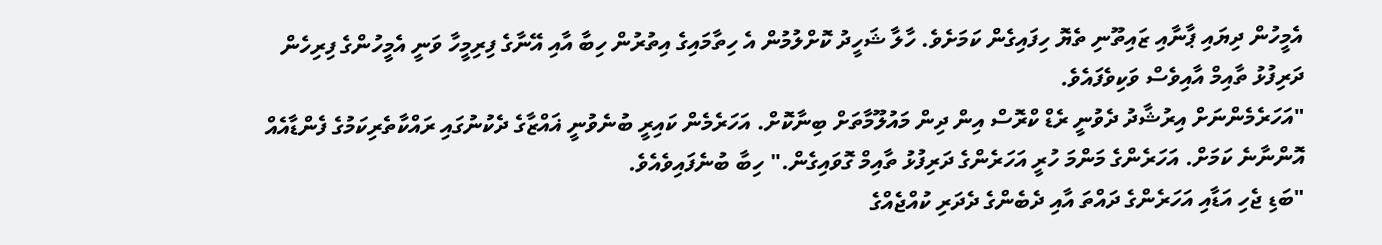އެމީހުން ދިޔައި ޕާނާއި ޒައިތޫނި ތެޔޮ ހިފައިގެން ކަމަށެވެ. ހާލާ ޝަހީދު ކޮށްލުމުން އެ ހިތާމައިގެ އިތުރުން ހިބާ އާއި އޭނާގެ ފިރިމީހާ ވަނީ އެމީހުންގެ ފިރިހެން ދަރިފުޅު ތާއިމް އާއިވެސް ވަކިވެފައެވެ.
"އަހަރެމެންނަށް އިރުޝާދު ދެވުނީ ރެޑް ކްރޮސް އިން ދިން މައުލޫމާތަށް ބިނާކޮށް. އަހަރެމެން ކައިރީ ބުނެވުނީ ޣައްޒާގެ ދެކުނުގައި ރައްކާތެރިކަމުގެ ފެންޑާއެއް އޮންނާނެ ކަމަށް. އަހަރެންގެ މަންމަ ހުރީ އަހަރެންގެ ދަރިފުޅު ތާއިމް ގޮވައިގެން." ހިބާ ބުނެފައިވެއެވެ.
"ބަޑި ޖެހި އަޑާއި އަހަރެންގެ ދައްތަ އާއި ދެބެންގެ ދެދަރި ކުއްޖެއްގެ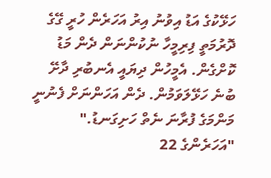ހަޅޭކުގެ އަޑު އިވުނު އިރު އަހަރެން ހުރީ ގޭގެ ދޮރުމަތީ ފިރިމީހާ ނުކުންނަން ދެން މަޑު ކޮށްގެން. އެމީހުން ދިޔައީ އެނބުރި ދާށޭ ބުނެ ހަޅޭލަވަމުން. ދެން އަހަންނަށް ފެނުނީ މަންމަގެ ފުރާނަ ނެތް ހަށިގަނޑު."
"އަހަރެންގެ 22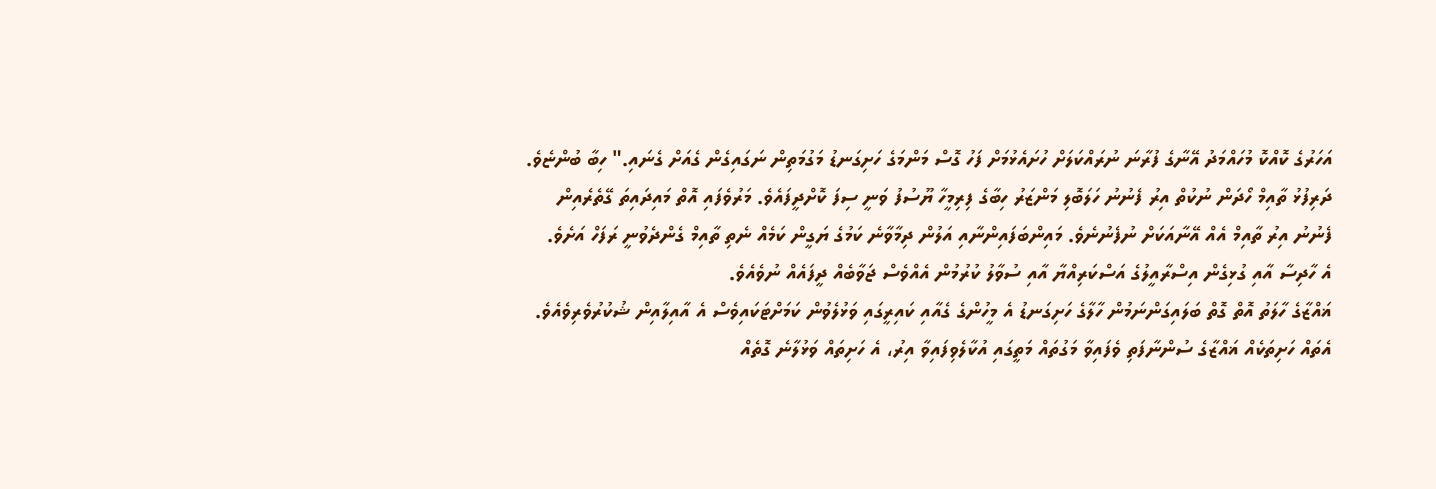އަހަރުގެ ކޮއްކޮ މުހައްމަދު އޭނާގެ ފުރާނަ ނުރައްކަލަށް ހުށައެޅުމަށް ފަހު ގޮސް މަންމަގެ ހަށިގަނޑު މަގުމަތިން ނަގައިގެން ގެއަށް ގެނައި." ހިބާ ބުންޏެވެ.
ދަރިފުޅު ތާއިމް ހޯދަން ނުކުތް އިރު ފެނުނު ހަލަބޮލި މަންޒަރު ހިބާގެ ފިރިމީހާ ޔޫސުފު ވަނީ ސިފަ ކޮށްދީފައެވެ. މަރުވެފައި އޮތް މައިދައިތަ ގޭތެރެއިން ފެނުނު އިރު ތާއިމް އެއް އޭނާއަކަށް ނުފެނުނެވެ. މައިންބަފައިންނާއި އަލުން ދިމާވާނެ ކަމުގެ ޔަގީން ކަމެއް ނެތި ތާއިމް ގެންދެވުނީ ރަފަހް އަށެވެ.
އެ ހާދިސާ އާއި ގުޅިގެން އިސްރާއީލުގެ އަސްކަރިއްޔާ އާއި ސުވާލު ކުރުމުން އެއްވެސް ޖަވާބެއް ދީފައެއް ނުވެއެވެ.
ޣައްޒާގެ ހާލަތު އޮތް ގޮތް ބަލައިގަންނަމުން ހާލާގެ ހަށިގަނޑު އެ މީހުންގެ ގެއާއި ކައިރީގައި ވަޅުލެވުން ކަމަށްޓަކައިވެސް އެ އާއިލާއިން ޝުކުރުވެރިވެއެވެ.
އެތައް ހަށިތަކެއް ޣައްޒާގެ ސުންނާފަތި ވެފައިވާ މަގުތައް މަތީގައި އުކާލެވިފައިވާ އިރު، އެ ހަށިތައް ވަޅުލާނެ ގޮތެއް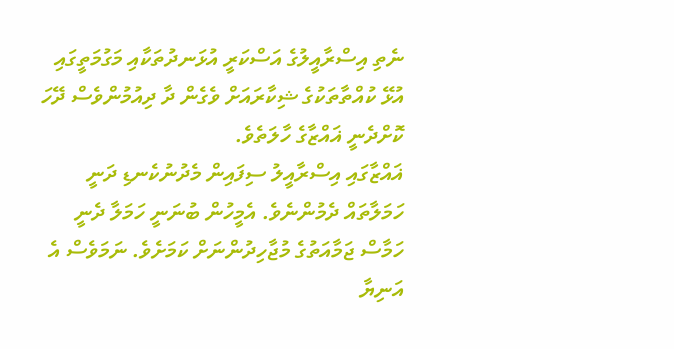ނެތި އިސްރާއީލުގެ އަސްކަރީ އުޅަނދުތަކާއި މަގުމަތީގައި އުޅޭ ކުއްތާތަކުގެ ޝިކާރައަށް ވެގެން ދާ ދިއުމުންވެސް ދޭހަ ކޮށްދެނީ ޣައްޒާގެ ހާލަތެވެ.
ޣައްޒާގައި އިސްރާއީލު ސިފައިން މެދުނުކެނޑި ދަނީ ހަމަލާތައް ދެމުންނެވެ. އެމީހުން ބުނަނީ ހަމަލާ ދެނީ ހަމާސް ޖަމާއަތުގެ މުޖާހިދުންނަށް ކަމަށެވެ. ނަމަވެސް އެ އަނިޔާ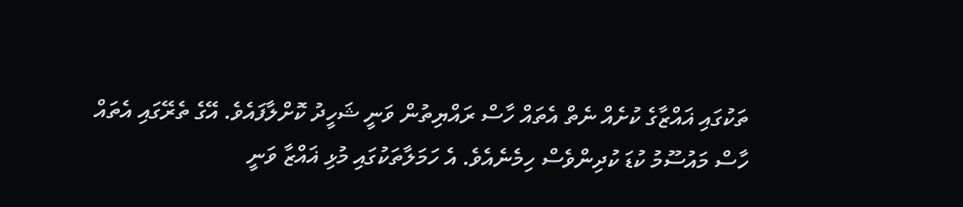ތަކުގައި ޣައްޒާގެ ކުށެއް ނެތް އެތައް ހާސް ރައްޔިތުން ވަނީ ޝަހީދު ކޮށްލާފައެވެ. އޭގެ ތެރޭގައި އެތައް ހާސް މައުސޫމު ކުޑަ ކުދިންވެސް ހިމެނެއެވެ. އެ ހަމަލާތަކުގައި މުޅި ޣައްޒާ ވަނީ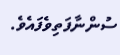ސުންނާފަތިވެފައެވެ.